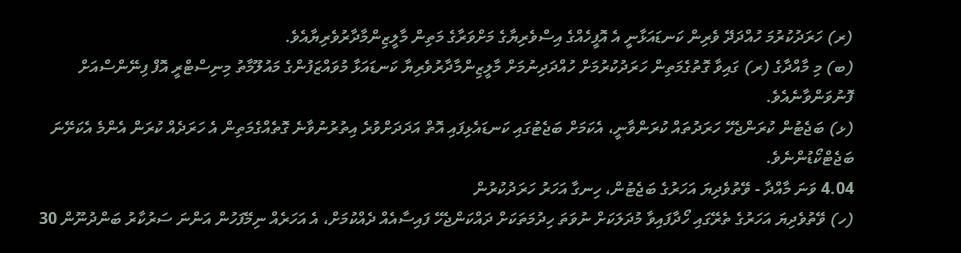(ރ) ހަރަދުކުރުމަ ހުއްދަދޭ ވެރިން ކަނޑައަޅާނީ އެ އޮފީހެއްގެ އިސްވެރިޔާގެ މަށްވަރާގެ މަތިން މާލީޒިންމާދާރުވެރިޔާއެވެ.
(ބ) މި މާއްދާގެ (ރ) ގައިވާ ގޮތުގެމަތިން ހަރަދުކުރުމަށް ހުއްދަދިނުމަށް މާލީޒިންމާދާރުވެރިޔާ ކަނޑައަޅާ މުވައްޒަފުންގެ މައުލޫމާތު މިނިސްޓްރީ އޮފް ފިނޭންސްއަށް ފޮނުވަންވާނެއެވެ.
(ޅ) ބަޖެޓުން ކުރަންޖެހޭ ހަރަދުތައް ކުރަންވާނީ، އެކަމަށް ބަޖެޓުގައި ކަނޑައެޅިފައި އޮތް އަދަދަށްވުރެ އިތުރުނުވާނެ ގޮތެއްގެމަތިން އެ ހަރަދެއް ކުރަން އެންމެ އެކަށޭނަ ބަޖެޓްކޯޑުންނެވެ.
4.04 ވަނަ މާއްދާ - ވޭތުވެދިޔަ އަހަރުގެ ބަޖެޓުން، ހިނގާ އަހަރު ހަރަދުކުރުން
(ހ) ވޭތުވެދިޔަ އަހަރުގެ ތެރޭގައި ހޯދާފައިވާ މުދަލަކަށް ނުވަތަ ހިދުމަތަކަށް ދައްކަންޖެހޭ ފައިސާއެއް ދެއްކުމަށް، އެ އަހަރެއް ނިމޭފަހުން އަންނަ ސަރުކާރު ބަންދުނޫން 30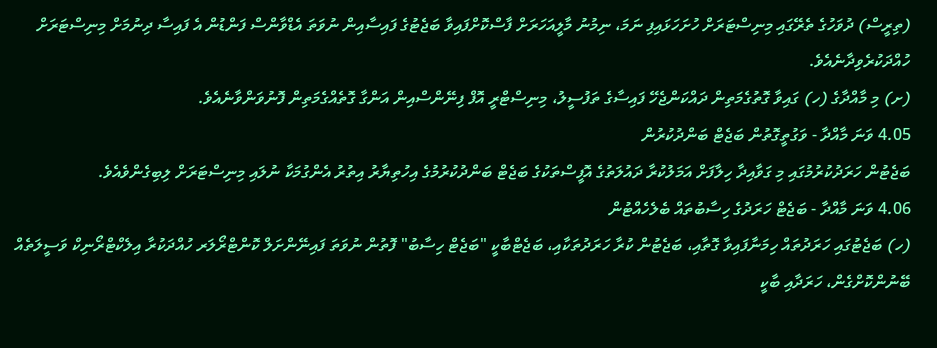(ތިރީސް) ދުވަހުގެ ތެރޭގައި މިނިސްޓަރަށް ހުށަހަޅައިފި ނަމަ، ނިމުނު މާލީއަހަރަށް ފާސްކޮށްފައިވާ ބަޖެޓުގެ ފައިސާއިން ނުވަތަ އެޑްވާންސް ފަންޑުން އެ ފައިސާ ދިނުމަށް މިނިސްޓަރަށް ހުއްދަކުރެވިދާނެއެވެ.
(ށ) މި މާއްދާގެ (ހ) ގައިވާ ގޮތުގެމަތިން ދައްކަންޖެހޭ ފައިސާގެ ތަފުސީލު، މިނިސްޓްރީ އޮފް ފިނޭންސްއިން އަންގާ ގޮތެއްގެމަތިން ފޮނުވަންވާނެއެވެ.
4.05 ވަނަ މާއްދާ - ވަގުތީގޮތުން ބަޖެޓް ބަންދުކުރުން
ބަޖެޓުން ހަރަދުކުރުމުގައި މި ގަވާއިދާ ހިލާފަށް އަމަލުކުރާ ދައުލަތުގެ އޮފީސްތަކުގެ ބަޖެޓް ބަންދުކުރުމުގެ އިހުތިޔާރު އިތުރު އެންގުމަކާ ނުލައި މިނިސްޓަރަށް ލިބިގެންވެއެވެ.
4.06 ވަނަ މާއްދާ - ބަޖެޓް ހަރަދުގެ ހިސާބުތައް ބެލެހެއްޓުން
(ހ) ބަޖެޓުގައި ހަރަދުތައް ހިމަނާފައިވާ ގޮތާއި، ބަޖެޓުން ކުރާ ހަރަދުތަކާއި، ބަޖެޓްބާކީ "ބަޖެޓް ހިސާބު" ފޮތުން ނުވަތަ ފައިނޭންށަލް ކޮންޓްރޯލަރ ހުއްދަކުރާ އިލެކްޓްރޯނިކް ވަސީލަތެއް ބޭނުންކޮށްގެން، ހަރަދާއި ބާކީ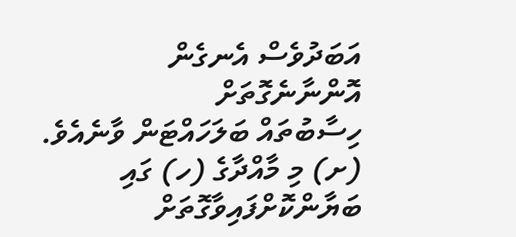އަބަދުވެސް އެނގެން އޮންނާނެގޮތަށް
ހިސާބުތައް ބަލަހައްޓަން ވާނެއެވެ.
(ށ) މި މާއްދާގެ (ހ) ގައި ބަޔާންކޮށްފައިވާގޮތަށް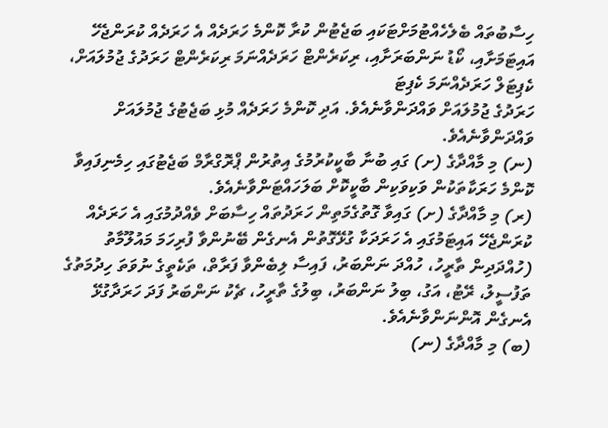ހިސާބުތައް ބެލެހެއްޓުމަށްޓަކައި ބަޖެޓުން ކުރާ ކޮންމެ ހަރަދެއް އެ ހަރަދެއް ކުރަންޖެހޭ އައިޓަމަށާއި، ކޯޑު ނަންބަރަށާއި، ރިކަރެންޓް ހަރަދެއްނަމަ ރިކަރެންޓް ހަރަދުގެ ޖުމުލައަށް، ކެޕިޓަލް ހަރަދެއްނަމަ ކެޕިޓަ
ހަރަދުގެ ޖުމުލައަށް ވައްދަންވާނެއެވެ. އަދި ކޮންމެ ހަރަދެއް މުޅި ބަޖެޓުގެ ޖުމުލައަށް ވައްދަންވާނެއެވެ.
(ނ) މި މާއްދާގެ (ށ) ގައި ބުނާ ބާކީކުރުމުގެ އިތުރުން ޕްރޮގްރާމް ބަޖެޓުގައި ހިމެނިފައިވާ ކޮންމެ ހަރަކާތަކުން ވަކިވަކިން ބާކީކޮށް ބަލަހައްޓަންވާނެއެވެ.
(ރ) މި މާއްދާގެ (ށ) ގައިވާ ގޮތުގެމަތިން ހަރަދުތައް ހިސާބަށް ވެއްދުމުގައި އެ ހަރަދެއް ކުރަންޖެހޭ އައިޓަމުގައި އެ ހަރަދަކާ ގުޅޭގޮތުން އެނގެން ބޭނުންވާ ފުރިހަމަ މައުލޫމާތު (ހުއްދަދިން ތާރީހު، ހުއްދަ ނަންބަރު، ފައިސާ ލިބެންވާ ފަރާތް، ތަކެތީގެ ނުވަތަ ހިދުމަތުގެ ތަފުސީލު، ރޭޓު، އަގު، ބިލު ނަންބަރު، ބިލުގެ ތާރީހު، ޗެކު ނަންބަރު ފަދަ ހަރަދާގުޅޭ އެނގެން އޮންނަންވާނެއެވެ.
(ބ) މި މާއްދާގެ (ނ)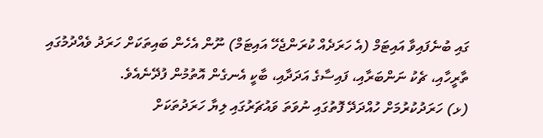ގައި ބުނެފައިވާ އައިޓަމް (އެ ހަރަދެއް ކުރަންޖެހޭ އައިޓަމް) ނޫން އެހެން ބައިތަކަށް ހަރަދު ވެއްދުމުގައި ތާރީހާއި، ޗެކު ނަންބަރާއި، ފައިސާގެ އަދަދާއި، ބާކީ އެނގެން އޮތުމުން ފުދޭނެއެވެ.
(ޅ) ހަރަދުކުރުމަށް ހުއްދަދޭ ފޮތުގައި ނުވަތަ ވައުޗަރުގައި ލިޔާ ހަރަދުތަކަށް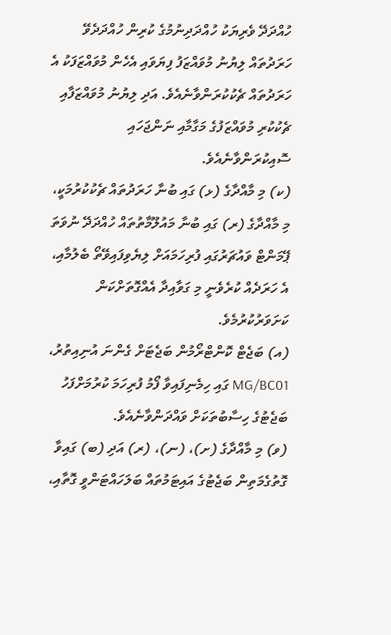ހުއްދަދޭ ވެރިޔަކު ހުއްދަދިނުމުގެ ކުރިން ހުއްދަދެވޭ ހަރަދުތައް ލިޔުނު މުވައްޒަފު ފިޔަވައި އެހެން މުވައްޒަފަކު އެ ހަރަދުތައް ޗެކުކުރަންވާނެއެވެ. އަދި ލިޔުނު މުވައްޒަފާއި ޗެކުކުރި މުވައްޒަފުގެ މަގާމާއި ނަންޖަހައި ސޮއިކުރަންވާނެއެވެ.
(ކ) މި މާއްދާގެ (ޅ) ގައި ބުނާ ހަރަދުތައް ޗެކުކުރުމަކީ، މި މާއްދާގެ (ރ) ގައި ބުނާ މައުލޫމާތުތައް ހުއްދަދޭ ނުވަތަ ޕޭމަންޓް ވައުޗަރުގައި ފުރިހަމައަށް ލިޔެވިފައިވޭތޯ ބެލުމާއި، އެ ހަރަދެއް ކުރެވެނީ މި ގަވާއިދާ އެއްގޮތަށްކަން ކަށަވަރުކުރުމެވެ.
(އ) ބަޖެޓް ކޮންޓްރޯމުން ބަޖެޓަށް ގެންނަ އުނިއިތުރު، MG/BC01 ގައި ހިމެނިފައިވާ ފޯމު ފުރިހަމަ ކުރުމަށްފަހު ބަޖެޓުގެ ހިސާބުތަކަށް ވައްދަންވާނެއެވެ.
(ވ) މި މާއްދާގެ (ށ)، (ނ)، (ރ) އަދި (ބ) ގައިވާ ގޮތުގެމަތިން ބަޖެޓުގެ އައިޓަމުތައް ބަލަހައްޓަންވީ ގޮތާއި،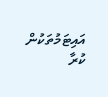އައިޓަމުތަކުން ކުރާ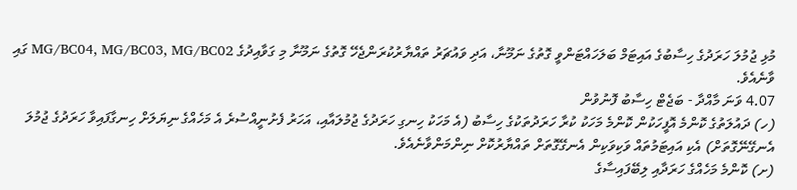މުޅި ޖުމުލަ ހަރަދުގެ ހިސާބުގެ އައިޓަމް ބަލަހައްޓަންވީ ގޮތުގެ ނަމޫނާ، އަދި ވައުޗަރު ތައްޔާރުކުރަންޖެހޭ ގޮތުގެ ނަމޫނާ މި ގަވާއިދުގެ MG/BC04, MG/BC03, MG/BC02 ގައި ވާނެއެވެ.
4.07 ވަނަ މާއްދާ - ބަޖެޓް ހިސާބު ފޮނުވުން
(ހ) ދައުލަތުގެ ކޮންމެ އޮފީހަކުން ކޮންމެ މަހަކު ކުރާ ހަރަދުތަކުގެ ހިސާބު (އެ މަހަކު ހިނގި ހަރަދުގެ ޖުމުލައާއި، އަހަރު ފެށުނީއްސުރެ އެ މަހެއްގެ ނިޔަލަށް ހިނގާފައިވާ ހަރަދުގެ ޖުމުލަ އެނގޭނޭގޮތަށް) އެކި އައިޓަމުތައް ވަކިވަކިން އެނގޭގޮތަށް ތައްޔާރުކޮށް ނިންމަންވާނެއެވެ.
(ށ) ކޮންމެ މަހެއްގެ ހަރަދާއި ލިބޭފައިސާގެ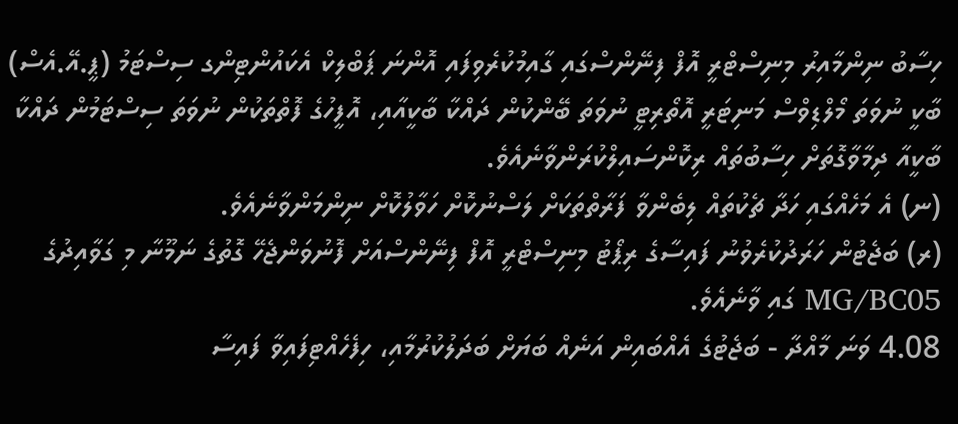ހިސާބު ނިންމާއިރު މިނިސްޓްރީ އޮފް ފިނޭންސްގައި ގާއިމުކުރެވިފައި އޮންނަ ޕަބްލިކް އެކައުންޓިންގ ސިސްޓަމު (ޕީ.އޭ.އެސް) ބާކީ ނުވަތަ މޯލްޑިވްސް މަނިޓަރީ އޮތޯރިޓީ ނުވަތަ ބޭންކުން ދައްކާ ބާކީއާއި، އޮފީހުގެ ފޮތްތަކުން ނުވަތަ ސިސްޓަމުން ދައްކާ ބާކީއާ ދިމާވާގޮތަށް ހިސާބުތައް ރިކޮންސައިލްކުރަންވާނެއެވެ.
(ނ) އެ މަހެއްގައި ހަދާ ޗެކުތައް ލިބެންވާ ފަރާތްތަކަށް ލަސްނުކޮށް ހަވާލުކޮށް ނިންމަންވާނެއެވެ.
(ރ) ބަޖެޓުން ހަރަދުކުރެވުނު ފައިސާގެ ރިޕޯޓު މިނިސްޓްރީ އޮފް ފިނޭންސްއަށް ފޮނުވަންޖެހޭ ގޮތުގެ ނަމޫނާ މި ގަވާއިދުގެ MG/BC05 ގައި ވާނެއެވެ.
4.08 ވަނަ މާއްދާ - ބަޖެޓުގެ އެއްބައިން އަނެއް ބަޔަށް ބަދަލުކުރުމާއި، ހިފެހެއްޓިފައިވާ ފައިސާ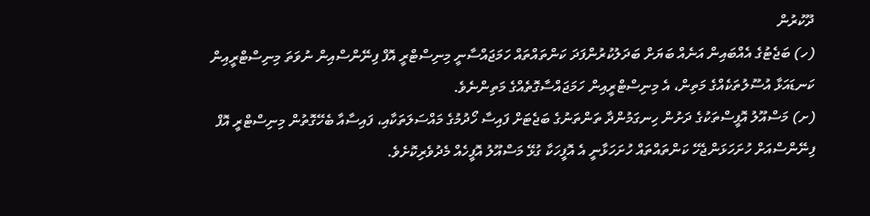ދޫކުރުން
(ހ) ބަޖެޓުގެ އެއްބައިން އަނެއް ބަޔަށް ބަދަލުކުރުންފަދަ ކަންތައްތައް ހަމަޖައްސާނީ މިނިސްޓްރީ އޮފް ފިނޭންސްއިން ނުވަތަ މިނިސްޓްރީއިން ކަނޑައަޅާ އުސޫލުތަކެއްގެ މަތިން، އެ މިނިސްޓްރީއިން ހަމަޖައްސާގޮތެއްގެ މަތިންނެވެ.
(ށ) މަސްއޫލު އޮފީސްތަކުގެ ދަށުން ހިނގަމުންދާ ތަންތަނުގެ ބަޖެޓަށް ފައިސާ ހޯދުމުގެ މައްސަލަތަކާއި، ފައިސާއާ ބެހޭގޮތުން މިނިސްޓްރީ އޮފް ފިނޭންސްއަށް ހުށަހަޅަންޖެހޭ ކަންތައްތައް ހުށަހަޅާނީ އެ އޮފީހަކާ ގުޅޭ މަސްއޫލު އޮފީހެއް މެދުވެރިކޮށެވެ.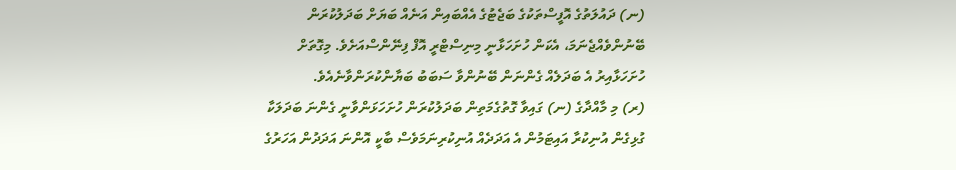(ނ) ދައުލަތުގެ އޮފީސްތަކުގެ ބަޖެޓުގެ އެއްބައިން އަނެއް ބަޔަށް ބަދަލުކުރަން ބޭނުންވެއްޖެނަމަ، އެކަން ހުށަހަޅާނީ މިނިސްޓްރީ އޮފް ފިނޭންސްއަށެވެ. މިގޮތަށް ހުށަހަޅާއިރު އެ ބަދަލެއް ގެންނަން ބޭނުންވާ ސަބަބު ބަޔާންކުރަންވާނެއެވެ.
(ރ) މި މާއްދާގެ (ނ) ގައިވާ ގޮތުގެމަތިން ބަދަލުކުރަން ހުށަހަޅަންވާނީ ގެންނަ ބަދަލަކާ ގުޅިގެން އުނިކުރާ އައިޓަމުން އެ އަދަދެއް އުނިކުރިނަމަވެސް ބާކީ އޮންނަ އަދަދުން އަހަރުގެ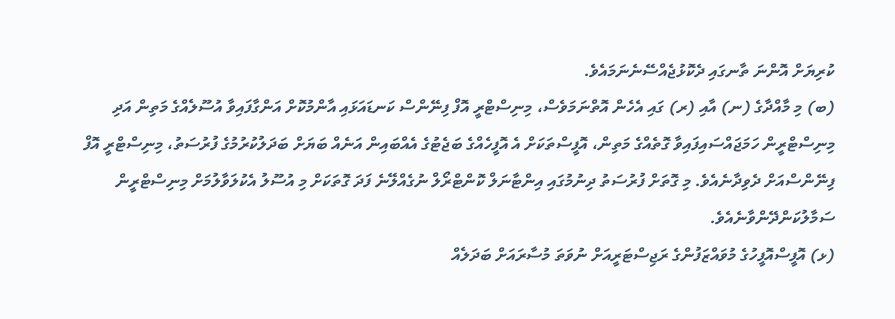ކުރިޔަށް އޮންނަ ތާނގައި ދެކޮޅުޖެއްސޭނެނަމައެވެ.
(ބ) މި މާއްދާގެ (ނ) އާއި (ރ) ގައި އެހެން އޮތްނަމަވެސް، މިނިސްޓްރީ އޮފް ފިނޭންސް ކަނޑައަޅައި އާންމުކޮށް އަންގާފައިވާ އުސޫލެއްގެ މަތިން އަދި މިނިސްޓްރީން ހަމަޖައްސައިފައިވާ ގޮތެއްގެ މަތިން، އޮފީސްތަކަށް އެ އޮފީހެއްގެ ބަޖެޓުގެ އެއްބައިން އަނެއް ބަޔަށް ބަދަލުކުރުމުގެ ފުރުސަތު، މިނިސްޓްރީ އޮފް ފިނޭންސްއަށް ދެވިދާނެއެވެ. މި ގޮތަށް ފުރުސަތު ދިނުމުގައި އިންޓާނަލް ކޮންޓްރޯލް ނުގެއްލޭނެ ފަދަ ގޮތަކަށް މި އުސޫލު އެކުލަވާލުމަށް މިނިސްޓްރީން ސަމާލުކަންދޭންވާނެއެވެ.
(ޅ) އޮފީސްއޮފީހުގެ މުވައްޒަފުންގެ ރަޖިސްޓަރީއަށް ނުވަތަ މުސާރައަށް ބަދަލެއް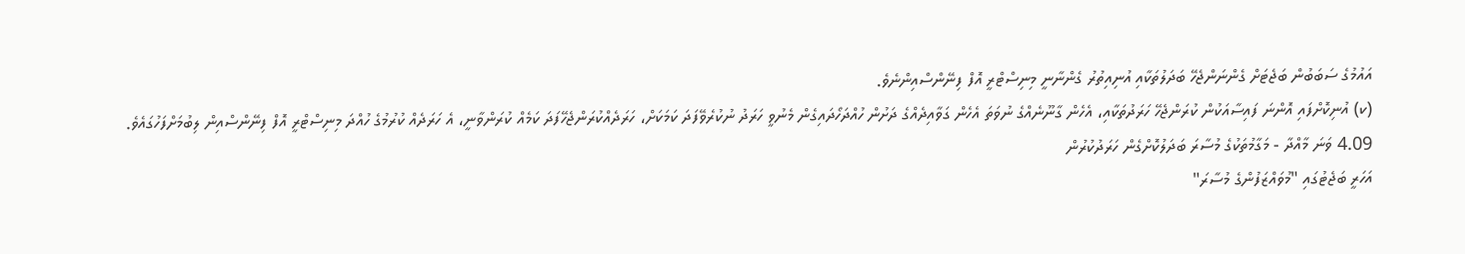އައުމުގެ ސަބަބުން ބަޖެޓަށް ގެންނަންޖެހޭ ބަދަލުތަކާއި އުނިއިތުރު ގެންނާނީ މިނިސްޓްރީ އޮފް ފިނޭންސްއިންނެވެ.
(ކ) އުނިކޮށްފައި އޮންނަ ފައިސާއަކުން ކުރަންޖެހޭ ހަރަދުތަކާއި، އެހެން ގާނޫނެއްގެ ނުވަތަ އެހެން ގަވާއިދެއްގެ ދަށުން ހުއްދަހޯދައިގެން މެނުވީ ހަރަދު ނުކުރެވޭފަދަ ކަމަކަށް، ހަރަދެއްކުރަންޖެހޭފަދަ ކަމެއް ކުރަންވާނީ، އެ ހަރަދެއް ކުރުމުގެ ހުއްދަ މިނިސްޓްރީ އޮފް ފިނޭންސްއިން ލިބުމަށްފަހުގައެވެ.
4.09 ވަނަ މާއްދާ - މަގާމުތަކުގެ މުސާރަ ބަދަލުކޮށްގެން ހަރަދުކުރުން
އަހަރީ ބަޖެޓުގައި "މުވައްޒަފުންގެ މުސާރަ"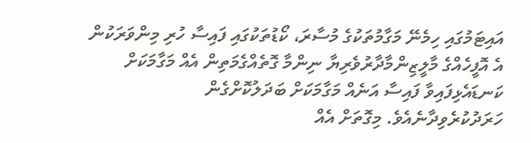އައިޓަމުގައި ހިމެނޭ މަގާމުތަކުގެ މުސާރަ، ކޯޑުތަކުގައި ފައިސާ ހުރި މިންވަރަކުން އެ އޮފީހެއްގެ މާލީޒިންމާދާރުވެރިޔާ ނިންމާ ގޮތެއްގެމަތިން އެއް މަގާމަކަށް ކަނޑައެޅިފައިވާ ފައިސާ އަނެއް މަގާމަކަށް ބަދަލުކޮށްގެން ހަރަދުކުރެވިދާނެއެވެ. މިގޮތަށް އެއް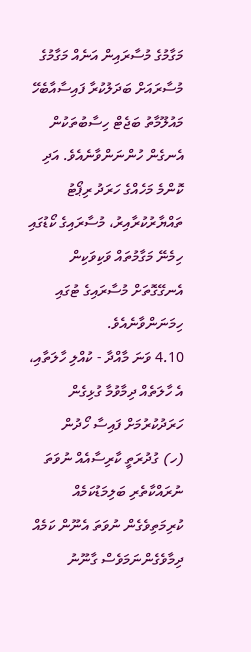މަގާމުގެ މުސާރައިން އަނެއް މަގާމުގެ މުސާރައަށް ބަދަލުކުރާ ފައިސާއާބެހޭ މައުލޫމާތު ބަޖެޓް ހިސާބުތަކުން އެނގެން ހުންނަންވާނެއެވެ. އަދި ކޮންމެ މަހެއްގެ ހަރަދު ރިޕޯޓު ތައްޔާރުކުރާއިރު، މުސާރައިގެ ކޯޑުގައި ހިމެނޭ މަގާމުތައް ވަކިވަކިން އެނގޭގޮތަށް މުސާރައިގެ ޓުގައި ހިމަނަންވާނެއެވެ.
4.10 ވަނަ މާއްދާ - ކުއްލި ހާލަތާއި، އެ ހާލަތެއް ދިމާވުމާ ގުޅިގެން ހަރަދުކުރުމަށް ފައިސާ ހޯދުން
(ހ) ގުދުރަތީ ކާރިސާއެއް ނުވަތަ ނުރައްކާތެރި ބަލިމަޑުކަމެއް ކުރިމަތިވެގެން ނުވަތަ އެނޫން ކަމެއް ދިމާވެގެންނަމަވެސް ގާނޫނު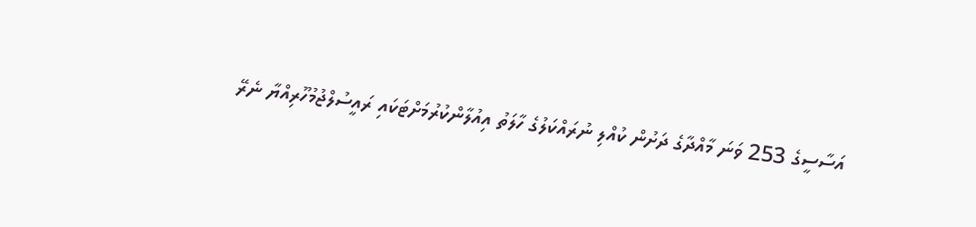އަސާސީގެ 253 ވަނަ މާއްދާގެ ދަށުން ކުއްލި ނުރައްކަލުގެ ހާލަތު އިއުލާންކުރުމަށްޓަކައި ރައީސުލްޖުމުހޫރިއްޔާ ނެރޭ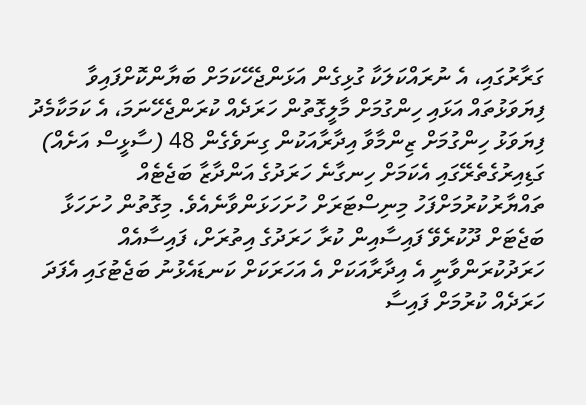ގަރާރުގައި، އެ ނުރައްކަލަކާ ގުޅިގެން އަޅަންޖެހޭކަމަށް ބަޔާންކޮށްފައިވާ ފިޔަވަޅުތައް އަޅައި ހިންގުމަށް މާލީގޮތުން ހަރަދެއް ކުރަންޖެހޭނަމަ، އެ ކަމަކާމެދު ފިޔަވަޅު ހިންގުމަށް ޒިންމާވާ އިދާރާއަކުން ގިނަވެގެން 48 (ސާޅީސް އަށެއް) ގަޑިއިރުގެތެރޭގައި އެކަމަށް ހިނގާނެ ހަރަދުގެ އަންދާޒާ ބަޖެޓެއް ތައްޔާރުކުރުމަށްފަހު މިނިސްޓަރަށް ހުށަހަޅަންވާނެއެވެ. މިގޮތުން ހުށަހަޅާ ބަޖެޓަށް ދޫކުރެވޭ ފައިސާއިން ކުރާ ހަރަދުގެ އިތުރަށް، ފައިސާއެއް ހަރަދުކުރަންވާނީ އެ އިދާރާއަކަށް އެ އަހަރަކަށް ކަނޑައެޅުނު ބަޖެޓުގައި އެފަދަ ހަރަދެއް ކުރުމަށް ފައިސާ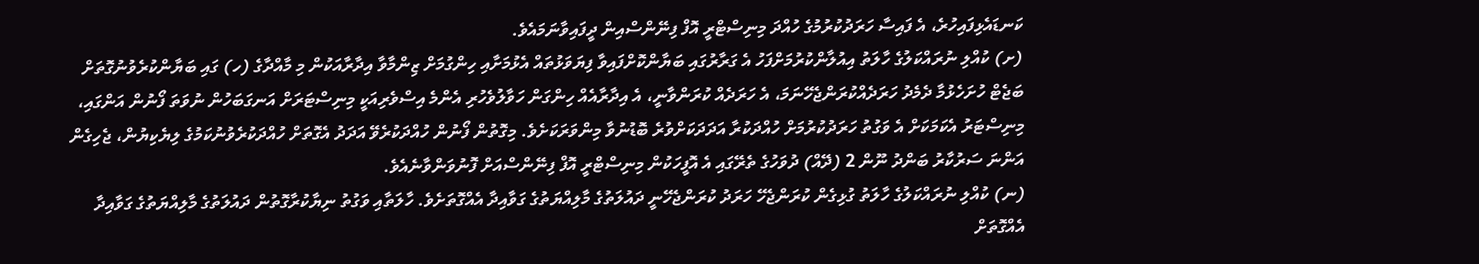ކަނޑައެޅިފައިހުރެ، އެ ފައިސާ ހަރަދުކުރުމުގެ ހުއްދަ މިނިސްޓްރީ އޮފް ފިނޭންސްއިން ދީފައިވާނަމައެވެ.
(ށ) ކުއްލި ނުރައްކަލުގެ ހާލަތު އިއުލާންކުރުމަށްފަހު އެ ގަރާރުގައި ބަޔާންކޮށްފައިވާ ފިޔަވަޅުތައް އެޅުމަށާއި ހިންގުމަށް ޒިންމާވާ އިދާރާއަކުން މި މާއްދާގެ (ހ) ގައި ބަޔާންކުރެވުނުގޮތަށް ބަޖެޓް ހުށަހެޅުމާ ދެމެދު ހަރަދެއްކުރަންޖެހޭނަމަ، އެ ހަރަދެއް ކުރަންވާނީ، އެ އިދާރާއެއް ހިންގަން ހަވާލުވެހުރި އެންމެ އިސްވެރިއަކީ މިނިސްޓަރަށް އަނގަބަހުން ނުވަތަ ފޯނުން އަންގައި، މިނިސްޓަރު އެކަމަކަށް އެ ވަގުތު ހަރަދުކުރުމަށް ހުއްދަކުރާ އަދަދަކަށްވުރެ ބޮޑުނުވާ މިންވަރަކަށެވެ. މިގޮތުން ފޯނުން ހުއްދަކުރެވޭ އަދަދު އެގޮތަށް ހުއްދަކުރެވުނުކަމުގެ ލިޔެކިޔުން، ޖެހިގެން އަންނަ ސަރުކާރު ބަންދު ނޫން 2 (ދޭއް) ދުވަހުގެ ތެރޭގައި އެ އޮފީހަކުން މިނިސްޓްރީ އޮފް ފިނޭންސްއަށް ފޮނުވަންވާނެއެވެ.
(ނ) ކުއްލި ނުރައްކަލުގެ ހާލަތު ގުޅިގެން ކުރަންޖެހޭ ހަރަދު ކުރަންޖެހޭނީ ދައުލަތުގެ މާލިއްޔަތުގެ ގަވާއިދާ އެއްގޮތަށެވެ. ހާލަތާއި ވަގުތު ނިޔާކުރާގޮތުން ދައުލަތުގެ މާލިއްޔަތުގެ ގަވާއިދާ އެއްގޮތަށް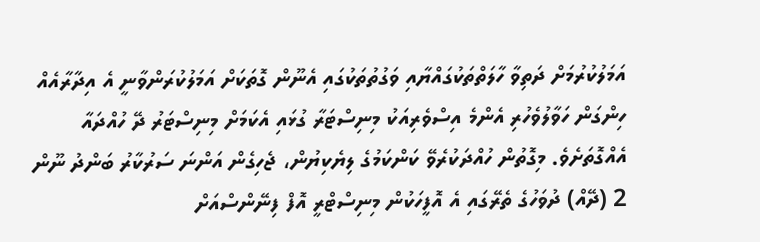އަމަލުކުރުމަށް ދަތިވާ ހާލަތްތަކުގައްޔާއި ވަގުތުތަކުގައި އެނޫން ގޮތަކަށް އަމަލުކުރަންވާނީ އެ އިދާރާއެއް ހިންގަން ހަވާލުވެހުރި އެންމެ އިސްވެރިއަކު މިނިސްޓަރާ ގުޅައި އެކަމަށް މިނިސްޓަރު ދޭ ހުއްދައާ އެއްގޮތަށެވެ. މިގޮތުން ހުއްދަކުރެވޭ ކަންކަމުގެ ލިޔެކިޔުން، ޖެހިގެން އަންނަ ސަރުކާރު ބަންދު ނޫން 2 (ދޭއް) ދުވަހުގެ ތެރޭގައި އެ އޮފީހަކުން މިނިސްޓްރީ އޮފް ފިނޭންސްއަށް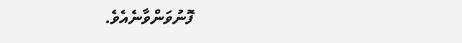ފޮނުވަންވާނެއެވެ.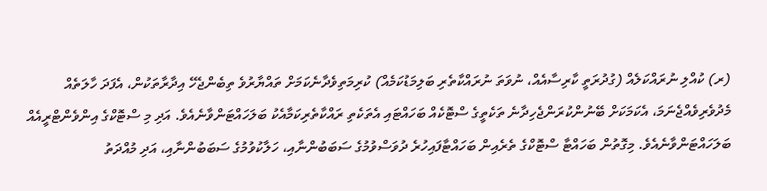(ރ) ކުއްލި ނުރައްކަލެއް (ގުދުރަތީ ކާރިސާއެއް، ނުވަތަ ނުރައްކާތެރި ބަލިމަޑުކަމެއް) ކުރިމަތިވެދާނެކަމަށް ތައްޔާރުވެ ތިބެންޖެހޭ އިދާރާތަކުން، އެފަދަ ހާލަތެއް މެދުވެރިވެއްޖެނަމަ، އެކަމަކަށް ބޭނުންކުރަންޖެހިދާނެ ތަކެތީގެ ސްޓޮކެއް ބަހައްޓައި އެތަކެތި ރައްކާތެރިކަމާއެކު ބަލަހައްޓަންވާނެއެވެ. އަދި މި ސްޓޮކްގެ އިންވެންޓްރީއެއް ބަލަހައްޓަންވާނެއެވެ. މިގޮތުން ބަހައްޓާ ސްޓޮކްގެ ތެރެއިން ބަހައްޓާފައިހުރެ ދުވަސްވުމުގެ ސަބަބުންނާއި، ހަލާކުވުމުގެ ސަބަބުންނާއި، އަދި މުއްދަތު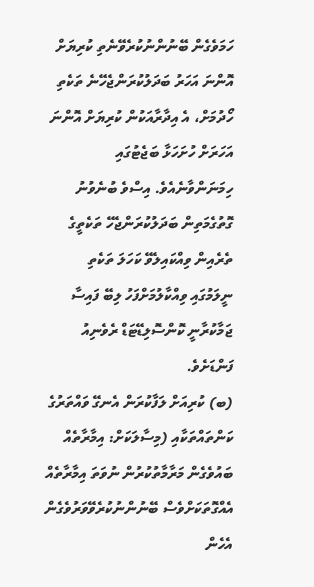ހަމަވެގެން ބޭނުންނުކުރެވޭނެތި ކުރިޔަށް އޮންނަ އަހަރު ބަދަލުކުރަންޖެހޭނެ ތަކެތި ހޯދުމަށް، އެ އިދާރާއަކުން ކުރިޔަށް އޮންނަ އަހަރަށް ހުށަހަޅާ ބަޖެޓުގައި ހިމަނަންވާނެއެވެ. އިސްވެ ބުނެވުނު ގޮތުގެމަތިން ބަދަލުކުރަންޖެހޭ ތަކެތީގެ ތެރެއިން ވިއްކައިލެވޭ ކަހަލަ ތަކެތި ނީލަމުގައި ވިއްކާލުމަށްފަހު ލިބޭ ފައިސާ ޖަމާކުރާނީ ކޮންސޮލިޑޭޓަޑް ރެވެނިއު ފަންޑަށެވެ.
(ބ) ކުރިއަށް ލަފާކުރަން އެނގޭ ވައްތަރުގެ ކަންތައްތަކާއި (މިސާލަކަށް: އިމާރާތެއް ބައުވެގެން މަރާމާތުކުރުން ނުވަތަ އިމާރާތެއް އެއްގޮތަކަށްވެސް ބޭނުންނުކުރެވޭވަރުވެގެން އެހެން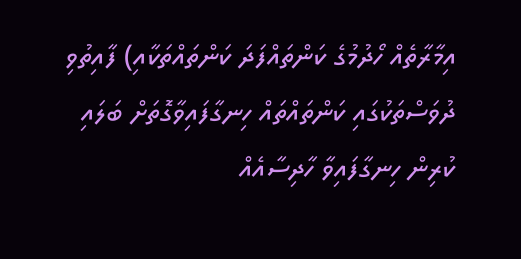އިމާރާތެއް ހޯދުމުގެ ކަންތައްފަދަ ކަންތައްތަކާއި) ފާއިތުވި ދުވަސްތަކުގައި ކަންތައްތައް ހިނގާފައިވާގޮތަށް ބަލައި ކުރިން ހިނގާފައިވާ ހާދިސާއެއް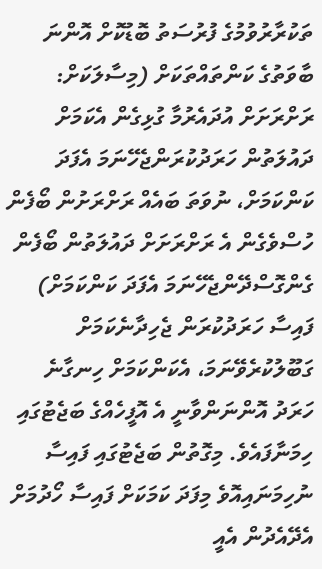ތަކުރާރުވުމުގެ ފުރުސަތު ބޮޑުކޮށް އޮންނަ ބާވަތުގެ ކަންތައްތަކަށް (މިސާލަކަށް: ރަށްރަށަށް އުދައެރުމާ ގުޅިގެން އެކަމަށް ދައުލަތުން ހަރަދުކުރަންޖެހޭނަމަ އެފަދަ ކަންކަމަށް، ނުވަތަ ބައެއް ރަށްރަށުން ބޯފެން ހުސްވެގެން އެ ރަށްރަށަށް ދައުލަތުން ބޯފެން ގެންގޮސްދޭންޖެހޭނަމަ އެފަދަ ކަންކަމަށް) ފައިސާ ހަރަދުކުރަން ޖެހިދާނެކަމަށް ގަބޫލުކުރެވޭނަމަ، އެކަންކަމަށް ހިނގާނެ ހަރަދު އޮންނަންވާނީ އެ އޮފީހެއްގެ ބަޖެޓުގައި ހިމަނާފައެވެ. މިގޮތުން ބަޖެޓުގައި ފައިސާ ނުހިމަނައިއޮވެ މިފަދަ ކަމަކަށް ފައިސާ ހޯދުމަށް އެދޭއެދުން އެއީ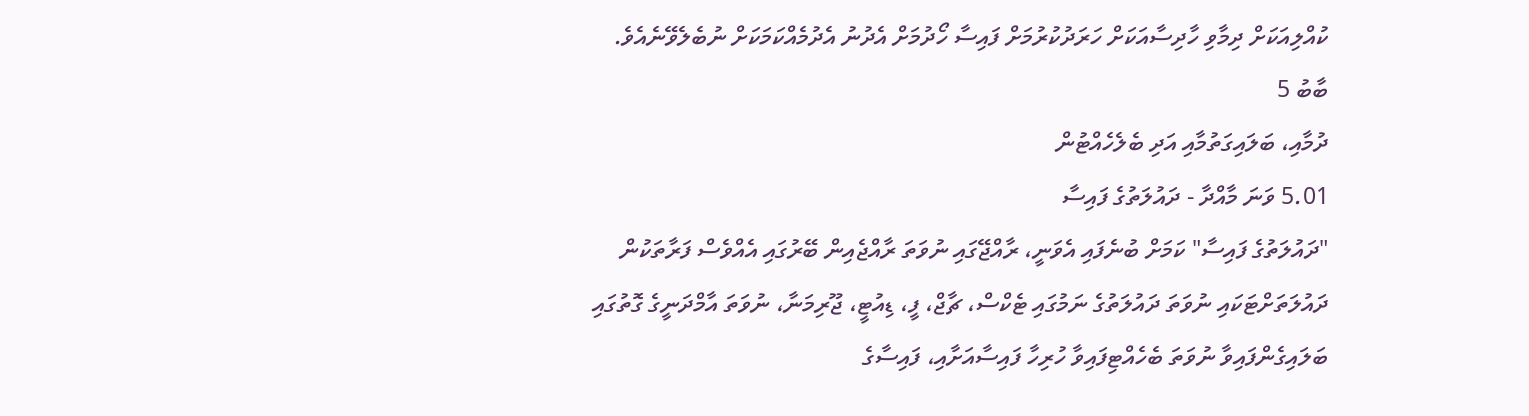ކުއްލިއަކަށް ދިމާވި ހާދިސާއަކަށް ހަރަދުކުރުމަށް ފައިސާ ހޯދުމަށް އެދުނު އެދުމެއްކަމަކަށް ނުބެލެވޭނެއެވެ.
ބާބު 5
ދުމާއި، ބަލައިގަތުމާއި އަދި ބެލެހެއްޓުން
5.01 ވަނަ މާއްދާ - ދައުލަތުގެ ފައިސާ
"ދައުލަތުގެ ފައިސާ" ކަމަށް ބުނެފައި އެވަނީ، ރާއްޖޭގައި ނުވަތަ ރާއްޖެއިން ބޭރުގައި އެއްވެސް ފަރާތަކުން ދައުލަތަށްޓަކައި ނުވަތަ ދައުލަތުގެ ނަމުގައި ޓެކްސް، ޗާޖް، ފީ، ޑިއުޓީ، ޖޫރިމަނާ، ނުވަތަ އާމްދަނީގެ ގޮތުގައި ބަލައިގެންފައިވާ ނުވަތަ ބެހެއްޓިފައިވާ ހުރިހާ ފައިސާއަށާއި، ފައިސާގެ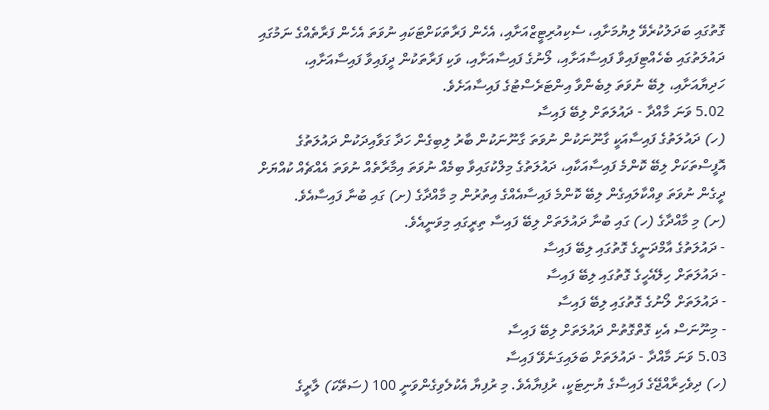ގޮތުގައި ބަދަލުކުރެވޭ ލިޔުމަށާއި، ސެކިއުރިޓީޒްއަށާއި، އެހެން ފަރާތަކަށްޓަކައި ނުވަތަ އެހެން ފަރާތެއްގެ ނަމުގައި ދައުލަތުގައި ބެހެއްޓިފައިވާ ފައިސާއަށާއި، ލޯނުގެ ފައިސާއަށާއި، ވަކި ފަރާތަކުން ދީފައިވާ ފައިސާއަށާއި، ހަދިޔާއަށާއި، ލިބޭ ނުވަތަ ލިބެންވާ އިންޓަރެސްޓުގެ ފައިސާއަށެވެ.
5.02 ވަނަ މާއްދާ - ދައުލަތަށް ލިބޭ ފައިސާ
(ހ) ދައުލަތުގެ ފައިސާއަކީ ގާނޫނަކުން ނުވަތަ ގާނޫނަކުން ބާރު ލިބިގެން ހަދާ ގަވާއިދަކުން ދައުލަތުގެ އޮފީސްތަކަށް ލިބޭ ކޮންމެ ފައިސާއަކާއި، ދައުލަތުގެ މިލްކުގައިވާ ބިމެއް ނުވަތަ އިމާރާތެއް ނުވަތަ އެއްޗެއް ކުއްޔަށް ދީގެން ނުވަތަ ވިއްކާލައިގެން ލިބޭ ކޮންމެ ފައިސާއެއްގެ އިތުރުން މި މާއްދާގެ (ށ) ގައި ބުނާ ފައިސާއެވެ.
(ށ) މި މާއްދާގެ (ހ) ގައި ބުނާ ދައުލަތަށް ލިބޭ ފައިސާ ތިރީގައި މިވަނީއެވެ.
- ދައުލަތުގެ އާމްދަނީގެ ގޮތުގައި ލިބޭ ފައިސާ
- ދައުލަތަށް ހިލޭއެހީގެ ގޮތުގައި ލިބޭ ފައިސާ
- ދައުލަތަށް ލޯނުގެ ގޮތުގައި ލިބޭ ފައިސާ
- މިނޫނަސް އެކި ގޮތްގޮތުން ދައުލަތަށް ލިބޭ ފައިސާ
5.03 ވަނަ މާއްދާ - ދައުލަތަށް ބަލައިގަނެވޭ ފައިސާ
(ހ) ދިވެހިރާއްޖޭގެ ފައިސާގެ ޔުނިޓަކީ، ރުފިޔާއެވެ. މި ރުފިޔާ އެކުލެވިގެންވަނީ 100 (ސަތޭކަ) ލާރީގެ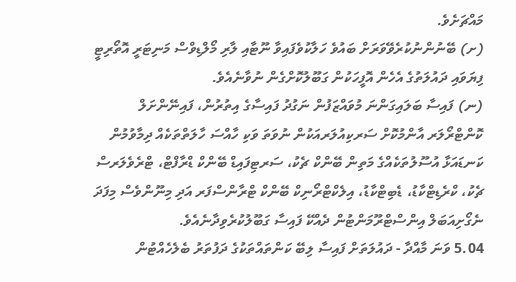މައްޗަށެވެ.
(ށ) ބޭނުންނުކުރެވޭވަރަށް ބައުވެ ހަލާކުވެފައިވާ ނޫޓާއި ލާރި މޯލްޑިވްސް މަނިޓަރީ އޮތޯރިޓީ ފިޔަވައި ދައުލަތުގެ އެހެން އޮފީހަކުން ގަބޫލުކޮށްގެން ނުވާނެއެވެ.
(ނ) ފައިސާ ބަލައިގަންނަ މުވައްޒަފުން ނަގުދު ފައިސާގެ އިތުރުން، ފައިނޭންށަލް ކޮންޓްރޯލަރ އާންމުކޮށް ސަރކިއުލަރއަކުން ނުވަތަ ވަކި ހާއްސަ ހާލަތްތަކެއް ދިމާވުމުން ކަނޑައަޅާ އުސޫލުތަކެއްގެ މަތިން ބޭންކް ޗެކު، ސަރޓިފައިޑް ބޭންކް ޑްރާފްޓް، ޓްރެވެލަރސް ޗެކު، ކްރެޑިޓްކާޑު، ޑެބިޓްކާޑު، އިލެކްޓްރޯނިކް ބޭންކް ޓްރާންސްފަރ އަދި މިނޫންވެސް މިފަދަ ނެގޯށިއަބަލް އިންސްޓްރޫމަންޓުން ދެއްކޭ ފައިސާ ގަބޫލުކުރެވިދާނެއެވެ.
5.04 ވަނަ މާއްދާ - ދައުލަތަށް ފައިސާ ލިބޭ ކަންތައްތަކުގެ ދަފުތަރު ބެލެހެއްޓުން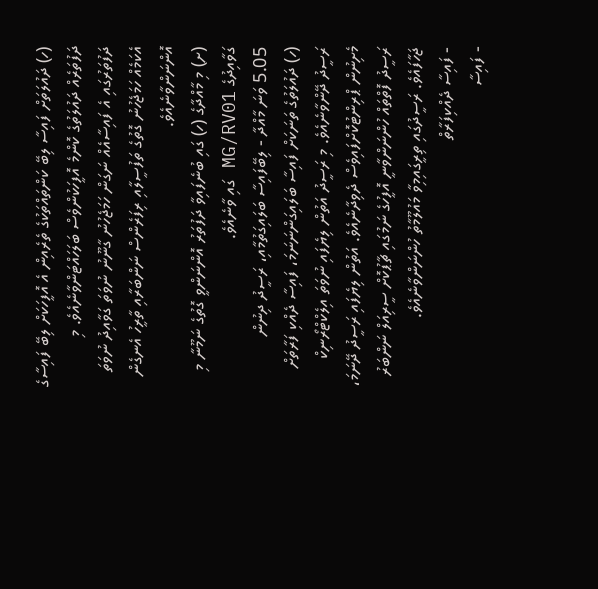(ހ) ދައުލަތަށް ފައިސާ ލިބޭ ކަންތައްތަކުގެ ތެރެއިން އެ އޮފީހަކަށް ލިބޭ ފައިސާގެ ދަފުތަރެއް ދައުލަތުގެ ކޮންމެ އޮފީހަކުންވެސް ބަލަހައްޓަންވާނެއެވެ. މި ދަފުތަރުގައި އެ ފައިސާއެއް ނަގަން ހަމަޖެހުނު ގާނޫނު ނުވަތަ ގަވާއިދު ނުވަތަ އެކަމެއް ހަމަޖެހުނު ގޮތުގެ ތަފުސީލާއި ރިފަރެންސް ނަންބަރާއި ތާރީހު އެނގެން އޮންނަންވާނެއެވެ.
(ށ) މި މާއްދާގެ (ހ) ގައި ބުނެފައިވާ ދަފުތަރު އޮންނަންވީ ގޮތުގެ ނަމޫނާ މި ގަވާއިދުގެ MG/RV01 ގައި ވާނެއެވެ.
5.05 ވަނަ މާއްދާ - ލިބޭފައިސާ ބަލައިގަތުމާއި، ރަސީދު ދިނުން
(ހ) ދައުލަތުގެ ތަނަކަށް ފައިސާ ބަލައިގަންނަނަމަ، ފައިސާ ދެއްކި ފަރާތަށް ރަސީދު ދޭންވާނެއެވެ. މި ރަސީދު އަތުން ލިޔެފައި ނުވަތަ އިލެކްޓްރޯނިކް މެށިނުން ޕްރިންޓުކޮށްފައިވެސް ދެވިދާނެއެވެ. އަތުން ލިޔެފައި ރަސީދު ދޭނަމަ، ރަސީދު ފޮތްތައް ހުންނަންވާނީ އޮފީހުގެ ނަމުގައި ޗާޕުކޮށް ސީރިއަލް ނަންބަރު ޖަހާފައެވެ. ރަސީދުގައި ތިރީގައިމިވާ މައުލޫމާތު ހުންނަންވާނެއެވެ.
- ފައިސާ ދެއްކިފަރާތް
- ފައިސާ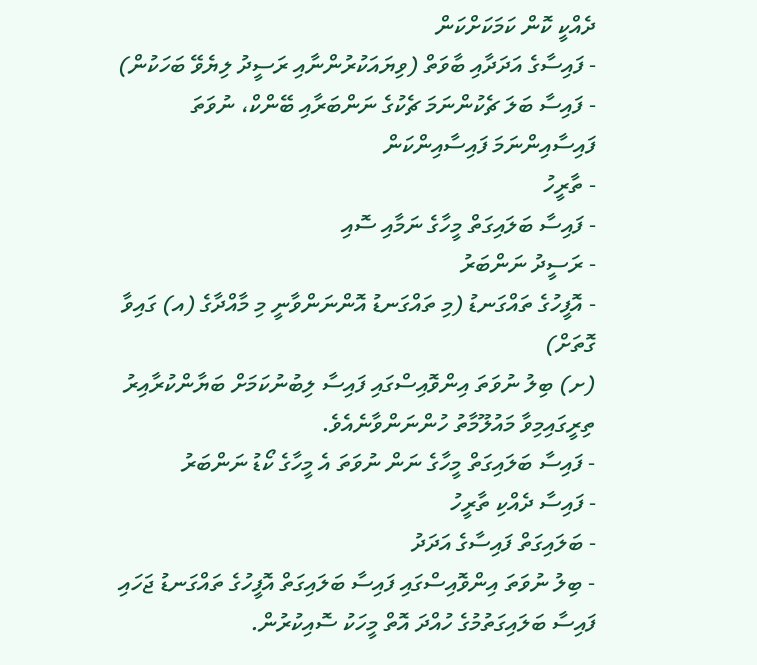ދެއްކީ ކޮން ކަމަކަށްކަން
- ފައިސާގެ އަދަދާއި ބާވަތް (ވިޔައަކުރުންނާއި ރަސީދު ލިޔެވޭ ބަހަކުން)
- ފައިސާ ބަލަ ޗެކުންނަމަ ޗެކުގެ ނަންބަރާއި ބޭންކް، ނުވަތަ ފައިސާއިންނަމަ ފައިސާއިންކަން
- ތާރީހު
- ފައިސާ ބަލައިގަތް މީހާގެ ނަމާއި ސޮއި
- ރަސީދު ނަންބަރު
- އޮފީހުގެ ތައްގަނޑު (މި ތައްގަނޑު އޮންނަންވާނީ މި މާއްދާގެ (އ) ގައިވާ ގޮތަށް)
(ށ) ބިލު ނުވަތަ އިންވޮއިސްގައި ފައިސާ ލިބުނުކަމަށް ބަޔާންކުރާއިރު ތިރީގައިމިވާ މައުލޫމާތު ހުންނަންވާނެއެވެ.
- ފައިސާ ބަލައިގަތް މީހާގެ ނަން ނުވަތަ އެ މީހާގެ ކޯޑު ނަންބަރު
- ފައިސާ ދެއްކި ތާރީހު
- ބަލައިގަތް ފައިސާގެ އަދަދު
- ބިލު ނުވަތަ އިންވޮއިސްގައި ފައިސާ ބަލައިގަތް އޮފީހުގެ ތައްގަނޑު ޖަހައި ފައިސާ ބަލައިގަތުމުގެ ހުއްދަ އޮތް މީހަކު ސޮއިކުރުން.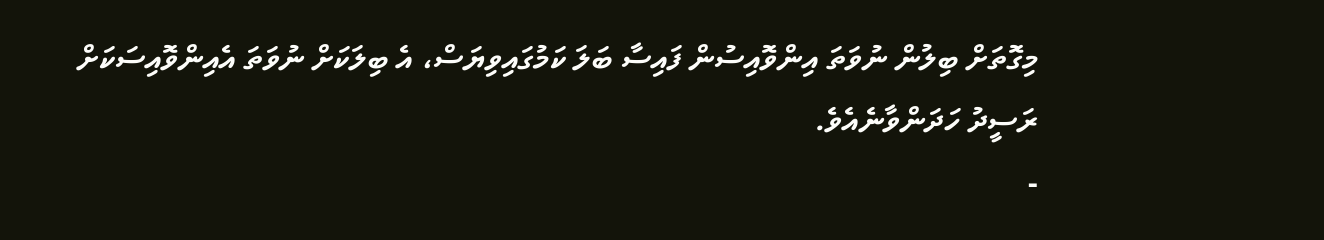މިގޮތަށް ބިލުން ނުވަތަ އިންވޮއިސުން ފައިސާ ބަލަ ކަމުގައިވިޔަސް، އެ ބިލަކަށް ނުވަތަ އެއިންވޮއިސަކަށް ރަސީދު ހަދަންވާނެއެވެ.
-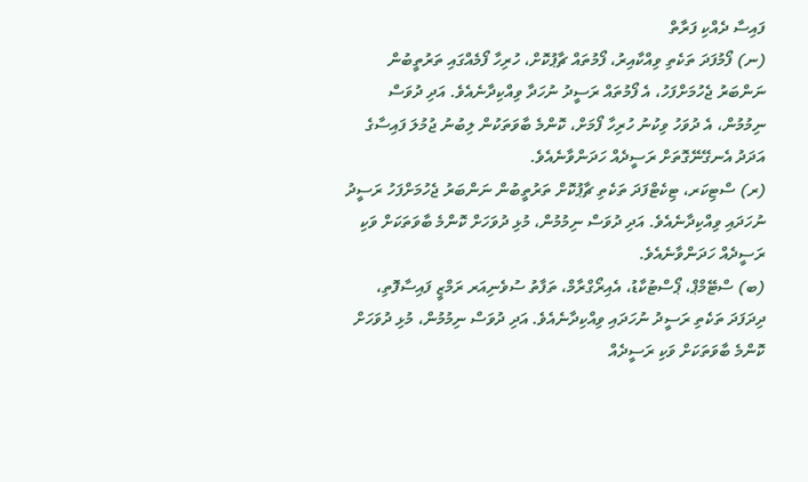ފައިސާ ދެއްކި ފަރާތް
(ނ) ފޯމުފަދަ ތަކެތި ވިއްކާއިރު، ފޯމުތައް ޗާޕުކޮށް، ހުރިހާ ފޯމެއްގައި ތަރުތީބުން ނަންބަރު ޖެހުމަށްފަހު، އެ ފޯމުތައް ރަސީދު ނުހަދާ ވިއްކިދާނެއެވެ. އަދި ދުވަސް ނިމުމުން، އެ ދުވަހު ވިކުނު ހުރިހާ ފޯމަށް، ކޮންމެ ބާވަތަކުން ލިބުނު ޖުމުލަ ފައިސާގެ އަދަދު އެނގޭނޭގޮތަށް ރަސީދެއް ހަދަންވާނެއެވެ.
(ރ) ސްޓިކަރ، ޓިކެޓްފަދަ ތަކެތި ޗާޕުކޮށް ތަރުތީބުން ނަންބަރު ޖެހުމަށްފަހު ރަސީދު ނުހަދައި ވިއްކިދާނެއެވެ. އަދި ދުވަސް ނިމުމުން، މުޅި ދުވަހަށް ކޮންމެ ބާވަތަކަށް ވަކި ރަސީދެއް ހަދަންވާނެއެވެ.
(ބ) ސްޓޭމްޕް، ޕޯސްޓުކާޑު، އެއިރޯގްރާމް، ތަފާތު ސުވެނިއަރ ރަމްޒީ ފައިސާފޮތި، ދިދަފަދަ ތަކެތި ރަސީދު ނުހަދައި ވިއްކިދާނެއެވެ. އަދި ދުވަސް ނިމުމުން، މުޅި ދުވަހަށް ކޮންމެ ބާވަތަކަށް ވަކި ރަސީދެއް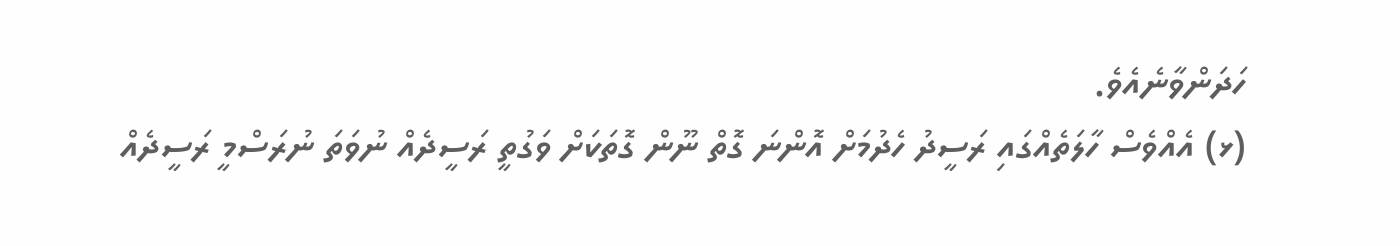ހަދަންވާނެއެވެ.
(ޅ) އެއްވެސް ހާލަތެއްގައި ރަސީދު ހެދުމަށް އޮންނަ ގޮތް ނޫން ގޮތަކަށް ވަގުތީ ރަސީދެއް ނުވަތަ ނުރަސްމީ ރަސީދެއް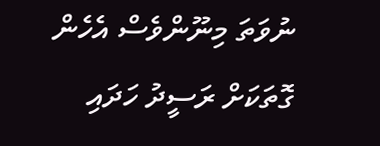ނުވަތަ މިނޫންވެސް އެހެން ގޮތަކަށް ރަސީދު ހަދައި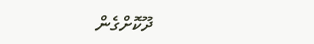ދޫކޮށްގެން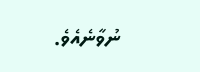ނުވާނެއެވެ.